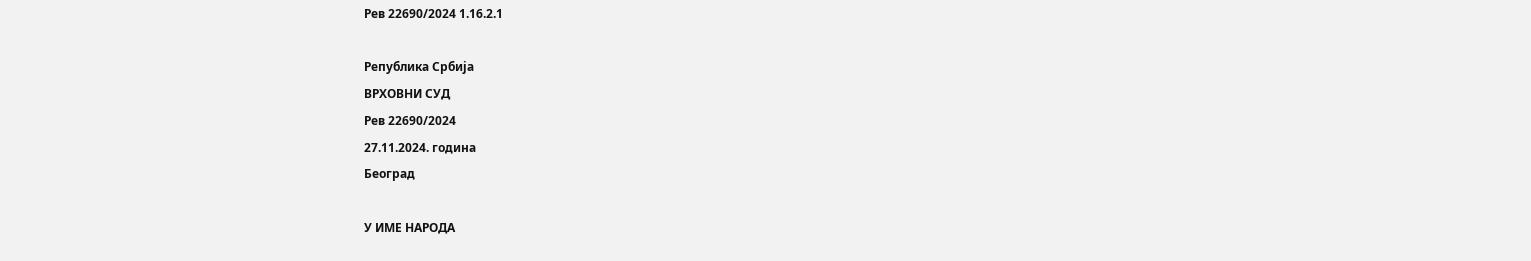Рев 22690/2024 1.16.2.1

Република Србија
ВРХОВНИ СУД
Рев 22690/2024
27.11.2024. година
Београд

У ИМЕ НАРОДА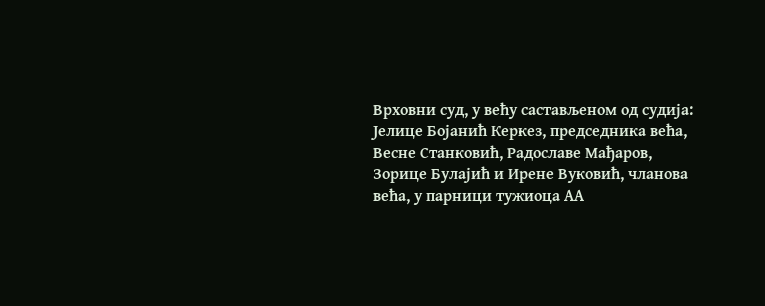Врховни суд, у већу састављеном од судија: Јелице Бојанић Керкез, председника већа, Весне Станковић, Радославе Мађаров, Зорице Булајић и Ирене Вуковић, чланова већа, у парници тужиоца АА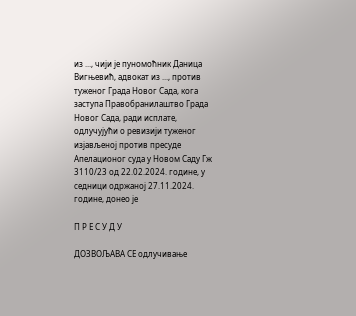из ..., чији је пуномоћник Даница Вигњевић, адвокат из ..., против туженог Града Новог Сада, кога заступа Правобранилаштво Града Новог Сада, ради исплате, одлучујући о ревизији туженог изјављеној против пресуде Апелационог суда у Новом Саду Гж 3110/23 од 22.02.2024. године, у седници oдржаној 27.11.2024. године, донео је

П Р Е С У Д У

ДОЗВОЉАВА СЕ одлучивање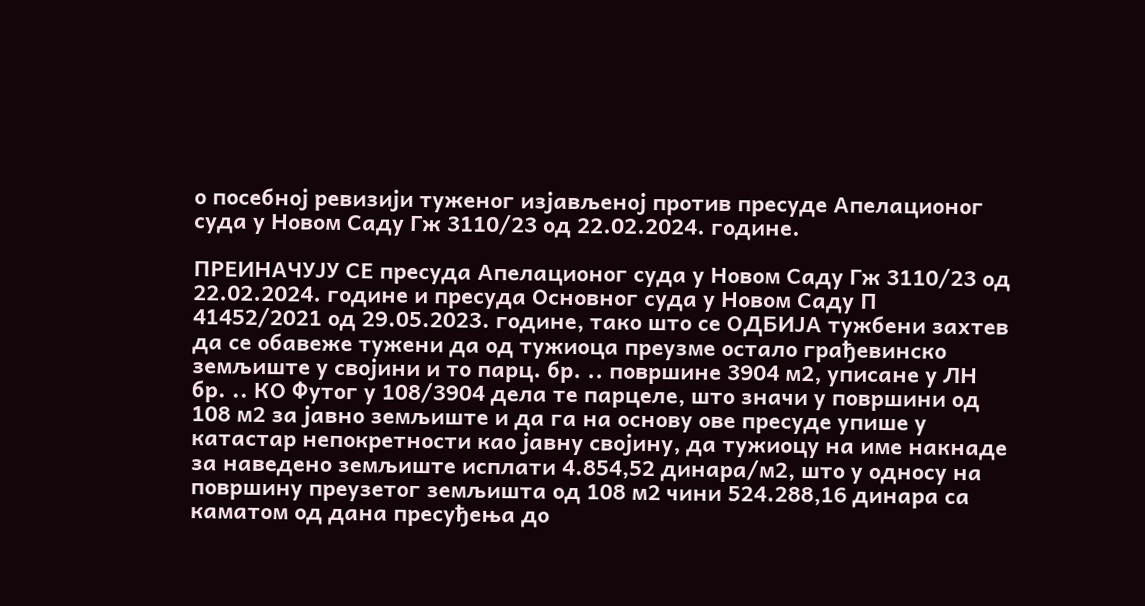о посебној ревизији туженог изјављеној против пресуде Апелационог суда у Новом Саду Гж 3110/23 од 22.02.2024. године.

ПРЕИНАЧУЈУ СЕ пресуда Апелационог суда у Новом Саду Гж 3110/23 од 22.02.2024. године и пресуда Основног суда у Новом Саду П 41452/2021 од 29.05.2023. године, тако што се ОДБИЈА тужбени захтев да се обавеже тужени да од тужиоца преузме остало грађевинско земљиште у својини и то парц. бр. .. површине 3904 м2, уписане у ЛН бр. .. КО Футог у 108/3904 дела те парцеле, што значи у површини од 108 м2 за јавно земљиште и да га на основу ове пресуде упише у катастар непокретности као јавну својину, да тужиоцу на име накнаде за наведено земљиште исплати 4.854,52 динара/м2, што у односу на површину преузетог земљишта од 108 м2 чини 524.288,16 динара са каматом од дана пресуђења до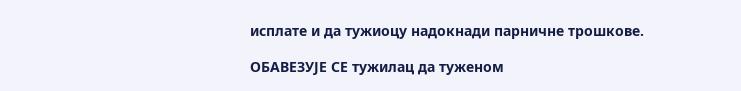исплате и да тужиоцу надокнади парничне трошкове.

ОБАВЕЗУЈЕ СЕ тужилац да туженом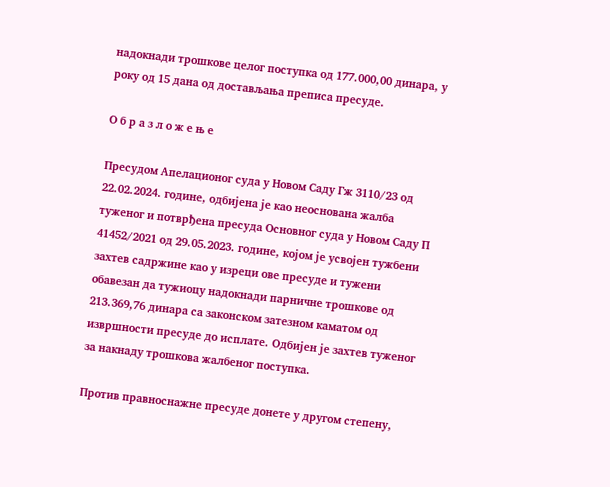надокнади трошкове целог поступка од 177.000,00 динара, у року од 15 дана од достављања преписа пресуде.

О б р а з л о ж е њ е

Пресудом Апелационог суда у Новом Саду Гж 3110/23 од 22.02.2024. године, одбијена је као неоснована жалба туженог и потврђена пресуда Основног суда у Новом Саду П 41452/2021 од 29.05.2023. године, којом је усвојен тужбени захтев садржине као у изреци ове пресуде и тужени обавезан да тужиоцу надокнади парничне трошкове од 213.369,76 динара са законском затезном каматом од извршности пресуде до исплате. Одбијен је захтев туженог за накнаду трошкова жалбеног поступка.

Против правноснажне пресуде донете у другом степену,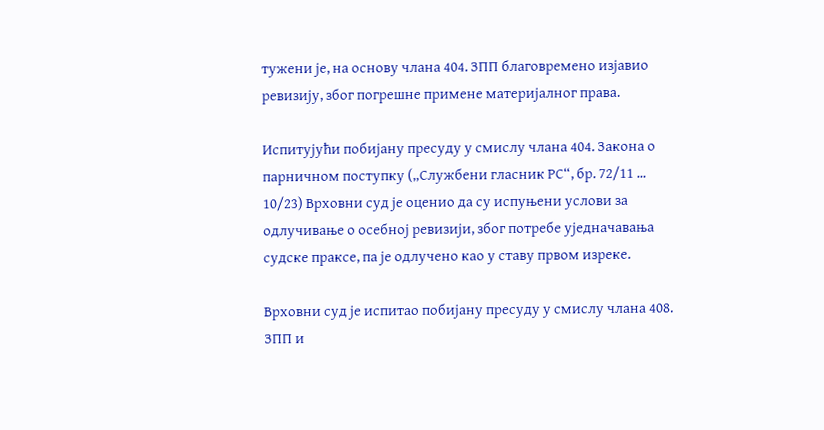тужени је, на основу члана 404. ЗПП благовремено изјавио ревизију, због погрешне примене материјалног права.

Испитујући побијану пресуду у смислу члана 404. Закона о парничном поступку („Службени гласник РС“, бр. 72/11 ... 10/23) Врховни суд је оценио да су испуњени услови за одлучивање о осебној ревизији, због потребе уједначавања судске праксе, па је одлучено као у ставу првом изреке.

Врховни суд је испитао побијану пресуду у смислу члана 408. ЗПП и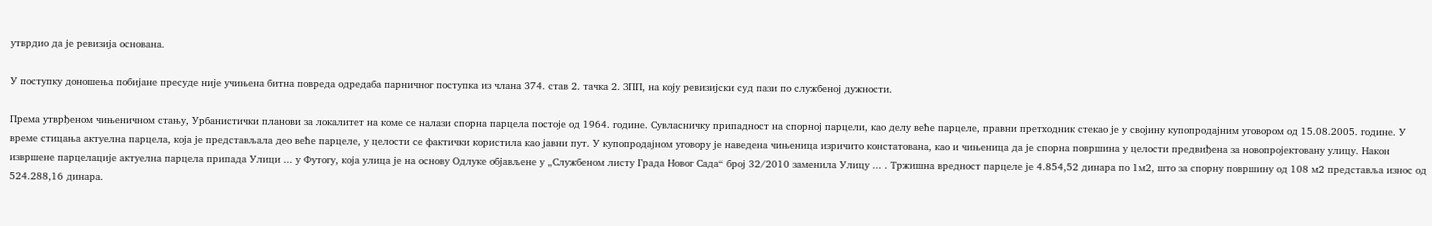утврдио да је ревизија основана.

У поступку доношења побијане пресуде није учињена битна повреда одредаба парничног поступка из члана 374. став 2. тачка 2. ЗПП, на коју ревизијски суд пази по службеној дужности.

Према утврђеном чињеничном стању, Урбанистички планови за локалитет на коме се налази спорна парцела постоје од 1964. године. Сувласничку припадност на спорној парцели, као делу веће парцеле, правни претходник стекао је у својину купопродајним уговором од 15.08.2005. године. У време стицања актуелна парцела, која је представљала део веће парцеле, у целости се фактички користила као јавни пут. У купопродајном уговору је наведена чињеница изричито констатована, као и чињеница да је спорна површина у целости предвиђена за новопројектовану улицу. Након извршене парцелације актуелна парцела припада Улици ... у Футогу, која улица је на основу Одлуке објављене у „Службеном листу Града Новог Сада“ број 32/2010 заменила Улицу ... . Тржишна вредност парцеле је 4.854,52 динара по 1м2, што за спорну површину од 108 м2 представља износ од 524.288,16 динара.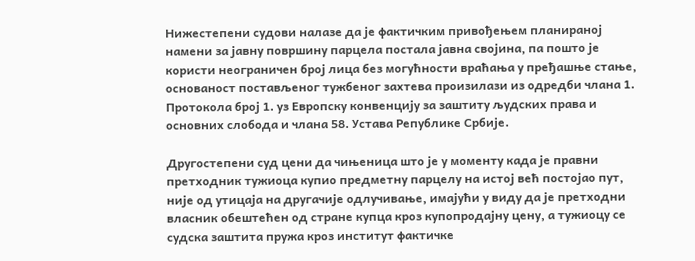Нижестепени судови налазе да је фактичким привођењем планираној намени за јавну површину парцела постала јавна својина, па пошто је користи неограничен број лица без могућности враћања у пређашње стање, основаност постављеног тужбеног захтева произилази из одредби члана 1. Протокола број 1. уз Европску конвенцију за заштиту људских права и основних слобода и члана 58. Устава Републике Србије.

Другостепени суд цени да чињеница што је у моменту када је правни претходник тужиоца купио предметну парцелу на истој већ постојао пут, није од утицаја на другачије одлучивање, имајући у виду да је претходни власник обештећен од стране купца кроз купопродајну цену, а тужиоцу се судска заштита пружа кроз институт фактичке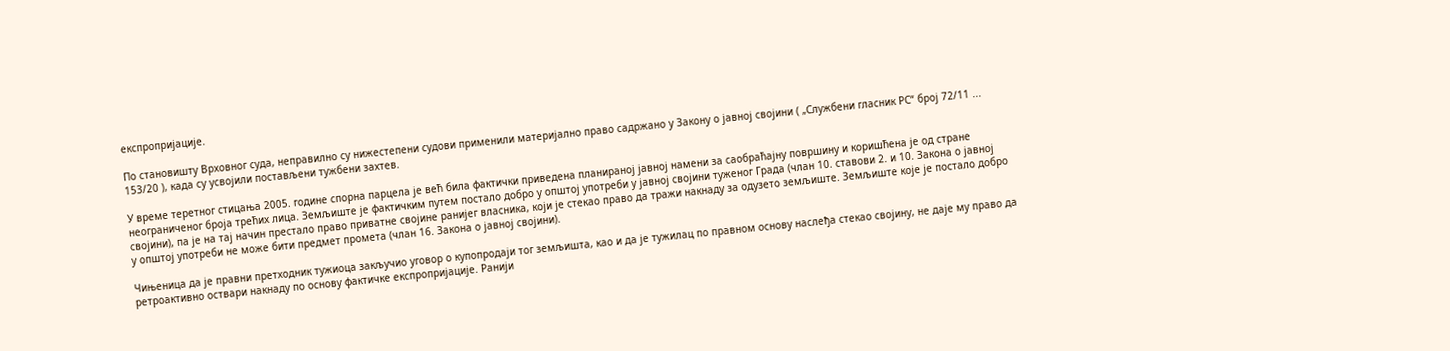експропријације.

По становишту Врховног суда, неправилно су нижестепени судови применили материјално право садржано у Закону о јавној својини ( „Службени гласник РС“ број 72/11 ... 153/20 ), када су усвојили постављени тужбени захтев.

У време теретног стицања 2005. године спорна парцела је већ била фактички приведена планираној јавној намени за саобраћајну површину и коришћена је од стране неограниченог броја трећих лица. Земљиште је фактичким путем постало добро у општој употреби у јавној својини туженог Града (члан 10. ставови 2. и 10. Закона о јавној својини), па је на тај начин престало право приватне својине ранијег власника, који је стекао право да тражи накнаду за одузето земљиште. Земљиште које је постало добро у општој употреби не може бити предмет промета (члан 16. Закона о јавној својини).

Чињеница да је правни претходник тужиоца закључио уговор о купопродаји тог земљишта, као и да је тужилац по правном основу наслеђа стекао својину, не даје му право да ретроактивно оствари накнаду по основу фактичке експропријације. Ранији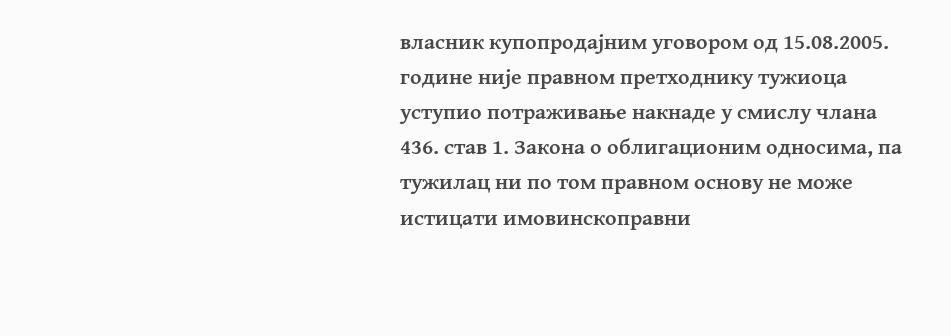власник купопродајним уговором од 15.08.2005. године није правном претходнику тужиоца уступио потраживање накнаде у смислу члана 436. став 1. Закона о облигационим односима, па тужилац ни по том правном основу не може истицати имовинскоправни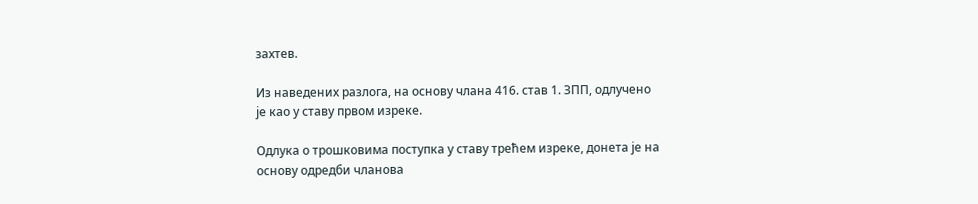захтев.

Из наведених разлога, на основу члана 416. став 1. ЗПП, одлучено је као у ставу првом изреке.

Одлука о трошковима поступка у ставу трећем изреке, донета је на основу одредби чланова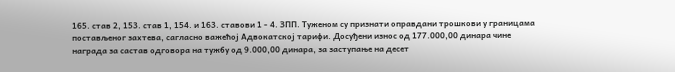165. став 2, 153. став 1, 154. и 163. ставови 1 - 4. ЗПП. Туженом су признати оправдани трошкови у границама постављеног захтева, сагласно важећој Адвокатској тарифи. Досуђени износ од 177.000,00 динара чине награда за састав одговора на тужбу од 9.000,00 динара, за заступање на десет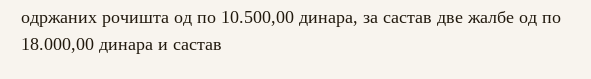одржаних рочишта од по 10.500,00 динара, за састав две жалбе од по 18.000,00 динара и састав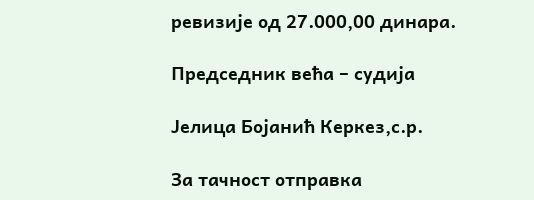ревизије од 27.000,00 динара.

Председник већа – судија

Јелица Бојанић Керкез,с.р.

За тачност отправка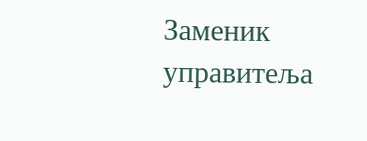Заменик управитеља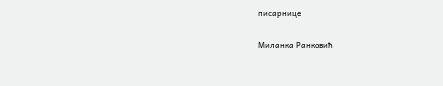писарнице

Миланка Ранковић